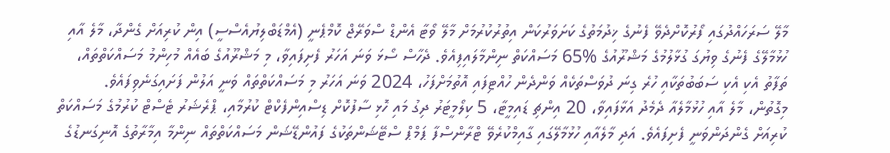މާލޭ ސަރަހައްދުގައި ފޯރުކޮށްދެވޭ ފެނުގެ ޚިދުމަތުގެ ކަށަވަރުކަން އިތުރުކުރުމަށް މާލޭ ވޯޓާ އެންޑް ސްވަރޭޖް ކޮމްޕެނީ (އެމްޑަބްލިޔުއެސްސީ) އިން ކުރިއަށް ގެންދާ، މާލެ އާއި ހުޅުމާލޭގެ ފެނުގެ ވިޔުގަ ގުޅާލުމުގެ މަޝްރޫއުގެ %65 މަސައްކަތް ނިންމާލައިފިއެވެ. ދެހާސް ސޯޅަ ވަނަ އަހަރު ފެށިފައިވާ، މި މަޝްރޫއުގެ ބައެއް މުހިންމު މަސައްކަތްތައް، ތަފާތު އެކި އެކި ސަބަބުތަކާއި ހުރެ ގިނަ ދުވަސްތަކެއް ވަންދެން ހުއްޓިފައި އޮތުމަށްފަހު، 2024 ވަނަ އަހަރު މި މަސައްކަތްތައް ވަނީ އަލުން ފަށައިގަނެވިފައެވެ.
މިގޮތުން، މާލެ އާއި ހުޅުމާލެއާ ދެމެދު އަޅާފައިވާ، 20 އިންޗި ޑައިމީޓާ، 5 ކިލޯމީޓަރު ދިގު މައި ހޮޅި ސާފުކޮށް ޑިސްއިންފެކްޓް ކުރުމާއި، ޕްރެޝަރު ޓެސްޓް ކުރުމުގެ މަސައްކަތް ކުރިއަށް ގެންދަންވަނީ ފެށިފައެވެ. އަދި މާލެއާއި ހުޅުމާލޭގައި ގާއިމްކުރެވޭ ޓްރާންސްފާ ޕަމްޕް ސްޓޭޝަންތަކުގެ ފައުންޑޭޝަން މަސައްކަތްތައް ނިންމާ އިމާރާތުގެ އޮނިގަނޑުގެ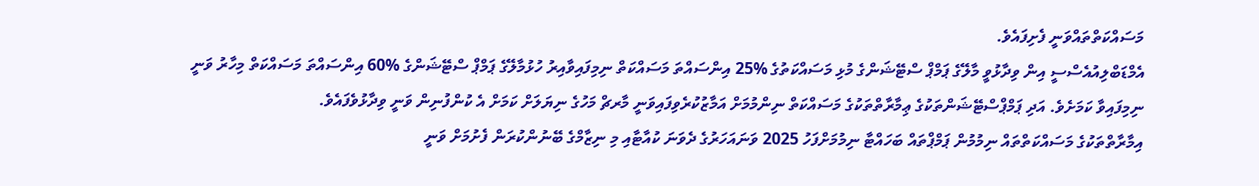މަސައްކަތްތައްވަނީ ފެށިފައެވެ.
އެމްޑަބްލިއުއެސްސީ އިން ވިދާޅުވީ މާލޭގެ ޕަމްޕް ސްޓޭޝަންގެ މުޅި މަސައްކަތުގެ %25 އިންސައްތަ މަސައްކަތް ނިމިފައިވާއިރު ހުޅުމާލޭގެ ޕަމްޕް ސްޓޭޝަންގެ %60 އިންސައްތަ މަސައްކަތް މިހާރު ވަނީ ނިމިފައިވާ ކަމަށެވެ. އަދި ޕަމްޕްސްޓޭޝަންތަކުގެ ޢިމާރާތްތަކުގެ މަސައްކަތް ނިންމުމަށް އަމާޒުކުރެވިފައިވަނީ މާރޗް މަހުގެ ނިޔަލަށް ކަމަށް އެ ކުންފުނިން ވަނީ ވިދާޅުވެފައެވެ.
އިމާރާތްތަކުގެ މަސައްކަތްތައް ނިމުމުން ޕަމްޕްތައް ބަހައްޓާ ނިމުމަށްފަހު 2025 ވަނައަހަރުގެ ދެވަނަ ކުއާޓާއި މި ނިޒާމްގެ ބޭނުންކުރަން ފެށުމަށް ވަނީ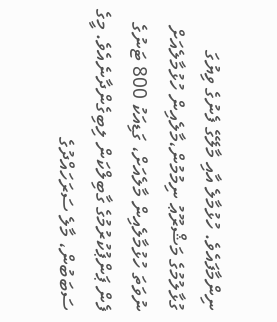ނިންމާފައެވެ. ހުޅުމާލެ އާއި މާލޭގެ ފެނުގެ ވިޔުގަ ގުޅާލުމުގެ މަޝްރޫޢު ނިމުމުން،މާލެއިން ހުޅުމާލެއަށް ނުވަތަ ހުޅުމާލެއިން މާލެއަށް، ގަޑިއަކު 800 ޓަނުގެ ފެން ޕަންޕުކުރުމުގެ ގާބިލްކަން ލިބިގެންދާނެއެވެ. މީގެ ސަބަބުން، މާލެ ސަރަހައްދުގެ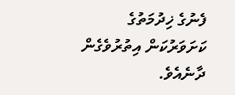ފެނުގެ ޚިދުމަތުގެ ކަށަވަރުކަން އިތުރުވެގެން ދާނެއެވެ.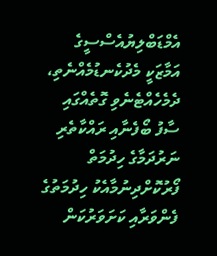އެމްޑަބްލިޔުއެސްސީގެ އަމާޒަކީ މެދުކެނޑުމެއްނެތި، ދެމެހެއްޓެނެވި ގޮތެއްގައި ސާފު ބޯފެނާއި ރައްކާތެރި ނަރުދަމާގެ ހިދުމަތް ފޯރުކޮށްދިނުމާއެކު ހިދުމަތުގެ ފެންވަރާއި ކަށަވަރުކަން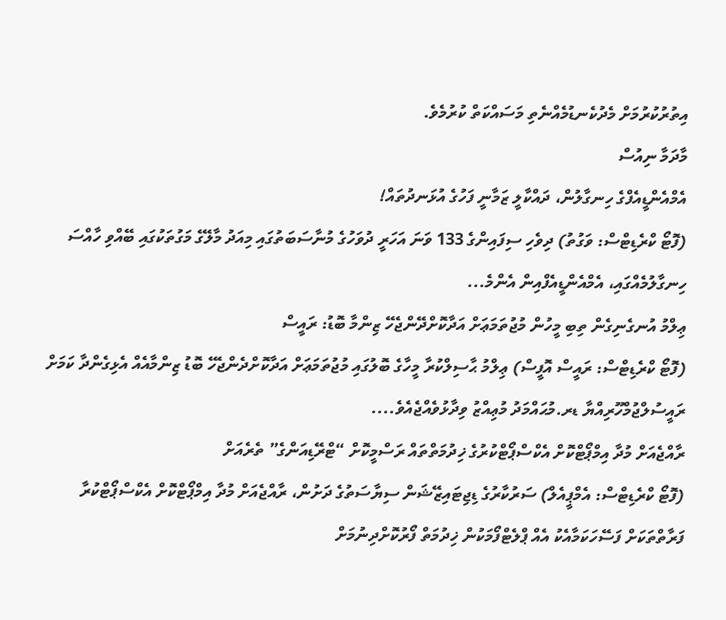އިތުރުކުރުމަށް މެދުކެނޑުމެއްނެތި މަސައްކަތް ކުރުމެވެ.
މާދަމާ ނިއުސް
އެމްއެންޑީއެފްގެ ހިނގާލުން، ދައްކާލީ ޒަމާނީ ފަހުގެ އުޅަނދުތައް!
(ފޮޓޯ ކްރެޑިޓްސް: ވަގުތު) ދިވެހި ސިފައިންގެ 133 ވަނަ އަހަރީ ދުވަހުގެ މުނާސަބަތުގައި މިއަދު މާލޭގެ މަގުތަކުގައި ބޭއްވި ހާއްސަ ހިނގާލުމެއްގައި، އެމްއެންޑީއެފްއިން އެންމެ...
ޢިލްމު އުނގެނިގެން ތިބި މީހުން މުޖުތަމަޢަށް އަދާކޮށްދޭންޖެހޭ ޒިންމާ ބޮޑު: ރައީސް
(ފޮޓޯ ކްރެޑިޓްސް: ރައީސް އޮފީސް) ޢިލްމު ޙާސިލްކުރާ މީހާގެ ބޮލުގައި މުޖުތަމަޢަށް އަދާކޮށްދެންޖެހޭ ބޮޑު ޒިންމާއެއް އެޅިގެންދާ ކަމަށް ރައީސުލްޖުމްހޫރިއްޔާ ޑރ.މުޙައްމަދު މުޢިއްޒު ވިދާޅުވެއްޖެއެވެ....
ރާއްޖެއަށް މުދާ އިމްޕޯޓްކޮށް އެކްސްޕޯޓްކުރުގެ ޚިދުމަތްތައް ރަސްމީކޮށް “ޓްރޭޑިއަންގެ” ތެރެއަށް
(ފޮޓޯ ކްރެޑިޓްސް: އެމްޕީއެލް) ސަރުކާރުގެ ޑިޖިޓައިޒޭޝަން ސިޔާސަތުގެ ދަށުން، ރާއްޖެއަށް މުދާ އިމްޕޯޓްކޮށް އެކްސްޕޯޓްކުރާ ފަރާތްތަކަށް ފަސޭހަކަމާއެކު އެއް ޕްލެޓްފޯމަކުން ޚިދުމަތް ފޯރުކޮށްދިނުމަށް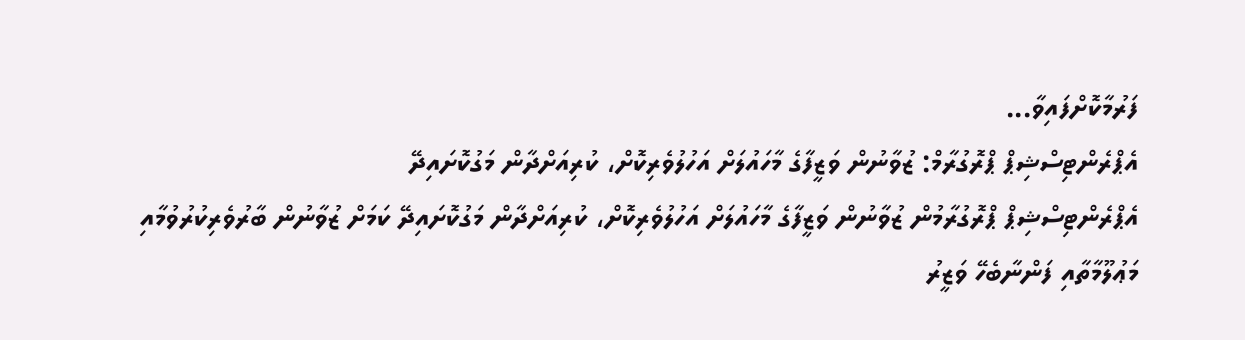ފަރުމާކޮށްފައިވާ...
އެޕްރެންޓިސްޝިޕް ޕްރޮގުރާމް: ޒުވާނުން ވަޒީފާގެ މާހައުލަށް އަހުލުވެރިކޮށް، ކުރިއަށްދާން މަގުކޮށައިދޭ
އެޕްރެންޓިސްޝިޕް ޕްރޮގުރާމުން ޒުވާނުން ވަޒީފާގެ މާހައުލަށް އަހުލުވެރިކޮށް، ކުރިއަށްދާން މަގުކޮށައިދޭ ކަމަށް ޒުވާނުން ބާރުވެރިކުރުވުމާއި މަޢުލޫމާތާއި ފަންނާބެހޭ ވަޒީރު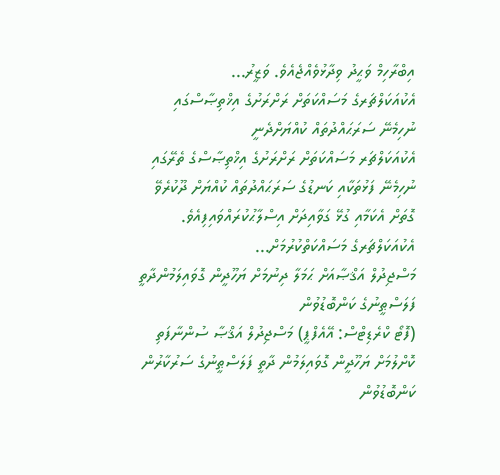އިބްރާހިމް ވަޙީދު ވިދާޅުވެއްޖެއެވެ. ވަޒީރު...
އެކުއަކަލްޗަރގެ މަސައްކަތަށް ރަށްރަށުގެ އިޚްތިޞާސްގައި ނުހިމެނޭ ސަރަޙައްދުތައް ކުއްޔަށްދެނީ
އެކުއަކަލްޗަރ މަސައްކަތަށް ރަށްރަށުގެ އިޚްތިޞާސްގެ ތެރޭގައި ނުހިމެނޭ ފަޅުތަކާއި ކަނޑުގެ ސަރަޙައްދުތައް ކުއްޔަށް ދޫކުރެވޭ ގޮތަށް އެކަމާއި ގުޅޭ ގަވާއިދަށް އިސްލާޙުކުރައްވައިފިއެވެ. އެކުއަކަލްޗަރގެ މަސައްކަތްކުރުމަށް...
މަސްޖިދުލް އަޤްޞާއަށް ޙަމަލާ ދިނުމަށް ޔަހޫދީން ގޮވައިލަމުންދާތީ ފަލަސްޠީނުގެ ކަންބޮޑުވުން
(ފޮޓޯ ކްރެޑިޓްސް: އޭއެފްޕީ) މަސްޖިދުލް އަޤްޞާ ސުންނާފަތި ކޮށްލުމަށް ޔަހޫދީން ގޮވައިލަމުން ދާތީ ފަލަސްޠީނުގެ ސަރުކާރުން ކަންބޮޑުވުން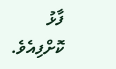ފާޅު ކޮށްފިއެވެ.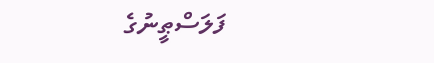ފަލަސްޠީނުގެ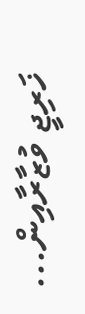ޚަރިޖީ ވުޒާރާއިން...